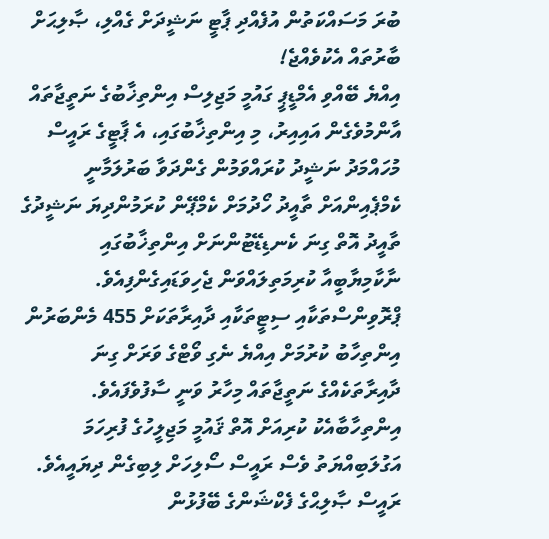ބުރަ މަސައްކަތުން އުފެއްދި ޕާޓީ ނަޝީދަށް ގެއްލި، ޞާލިޙަށް ބާރުތައް އެކުވެއްޖެ!
އިއްޔެ ބޭއްވި އެމްޑީޕީ ގައުމީ މަޖިލިސް އިންތިޚާބުގެ ނަތީޖާތައް އާންމުވެގެން އައިއިރު، މި އިންތިޚާބުގައި، އެ ޕާޓީގެ ރައީސް މުހައްމަދު ނަޝީދު ކުރައްވަމުން ގެންދަވާ ބަރުލަމާނީ ކެމްޕެއިންއަށް ތާއީދު ހޯދުމަށް ކެމްޕޭން ކުރަމުންދިޔަ ނަޝީދުގެ ތާއީދު އޮތް ގިނަ ކެނޑިޑޭޓުންނަށް އިންތިޚާބުގައި ނާކާމިޔާބީއާ ކުރިމަތިލައްވަން ޖެހިވަޑައިގެންފިއެވެ.
ޕްރޮވިންސްތަކާއި ސިޓީތަކާއި ދާއިރާތަކަށް 455 މެންބަރުން އިންތިހާބު ކުރުމަށް އިއްޔެ ނެގި ވޯޓްގެ ވަރަށް ގިނަ ދާއިރާތަކެއްގެ ނަތީޖާތައް މިހާރު ވަނީ ސާފުވެފައެވެ.
އިންތިހާބާއެކު ކުރިއަށް އޮތް ޤައުމީ މަޖިލީހުގެ ފުރިހަމަ އަގުލަބިއްޔަތު ވެސް ރައީސް ސޯލިހަށް ލިބިގެން ދިޔައީއެވެ. ރައީސް ޞާލިޙްގެ ފެކްޝަންގެ ބޭފުޅުން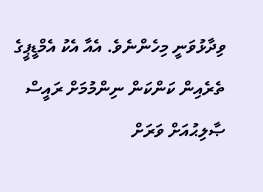ވިދާޅުވަނީ މިހެންނެވެ. އެއާ އެކު އެމްޑީޕީގެ ތެރެއިން ކަންކަން ނިންމުމަށް ރައީސް ޞާލިޙުއަށް ވަރަށް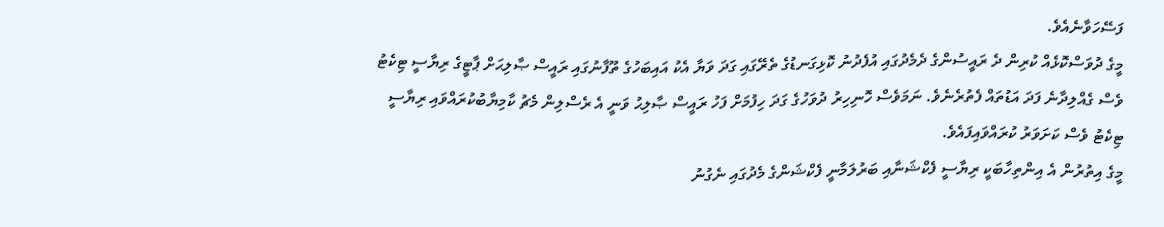ފަސޭހަވާނެއެވެ.
މީގެ ދުވަސްކޮޅެއް ކުރިން ދެ ރައީސުންގެ ދެމެދުގައި އުފެދުނު ކޮޅިގަނޑުގެ ތެރޭގައި ގަދަ ވަޔާ އެކު އައިބަހުގެ ތޫފާނުގައި ރައީސް ޞާލިޙަށް ޕާޓީގެ ރިޔާސީ ޓިކެޓު ވެސް ގެއްލިދާނެ ފަދަ އަޑުތައް ފެތުރެނެވެ. ނަމަވެސް ހޮނިހިރު ދުވަހުގެ ގަދަ ހިފުމަށް ފަހު ރައީސް ޞާލިޙު ވަނީ އެ ރެސްލިން މެޗު ކާމިޔާބުކުރައްވައި ރިޔާސީ ޓިކެޓު ވެސް ކަށަވަރު ކުރައްވައިފައެވެ.
މީގެ އިތުރުން އެ އިންތިހާބަކީ ރިޔާސީ ފެކްޝަނާއި ބަރުލަމާނީ ފެކްޝަންގެ މެދުގައި ނެގުނު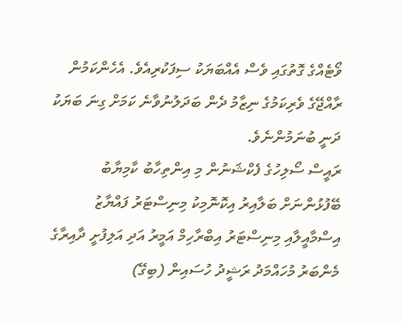ވޯޓެއްގެ ގޮތުގައި ވެސް އެއްބަޔަކު ސިފަކުރިއެވެ. އެހެންކަމުން ރާއްޖޭގެ ވެރިކަމުގެ ނިޒާމު ދެން ބަދަލުނުވާނެ ކަމަށް ގިނަ ބަޔަކު ދަނީ ބުނަމުންނެވެ.
ރައީސް ސޯލިހުގެ ފެކްޝަނުން މި އިންތިހާބު ކާމިޔާބު ބޭފުޅުންނަށް ބަލާއިރު އިކޮނޮމިކު މިނިސްޓަރު ފައްޔާޒު އިސްމާއީލާއި މިނިސްޓަރު އިބްރާހިމް އަމީރު އަދި އަލިފުށީ ދާއިރާގެ މެންބަރު މުހައްމަދު ރަޝީދު ހުސައިން (ބިގޭ)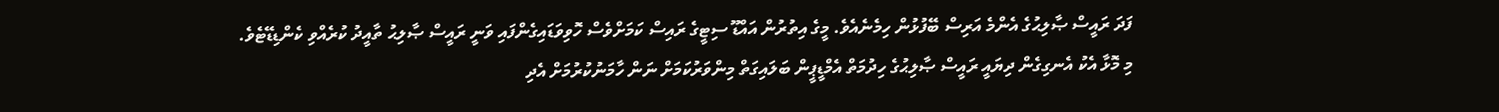ފަދަ ރައީސް ޞާލިޙުގެ އެންމެ އަރިސް ބޭފުޅުން ހިމެނެއެވެ. މީގެ އިތުރުން އައްޑޫ ސިޓީގެ ރައިސް ކަމަށްވެސް ހޮވިވަޑައިގެންފައި ވަނީ ރައީސް ޞާލިޙު ތާއީދު ކުރެއްވި ކެންޑިޑޭޓެވެ.
މި މޮޅާ އެކު އެނގިގެން ދިޔައީ ރައީސް ޞާލިޙުގެ ހިދުމަތް އެމްޑީޕީން ބަލައިގަތް މިންވަރުކަމަށް ނަން ހާމަނުކުރުމަށް އެދި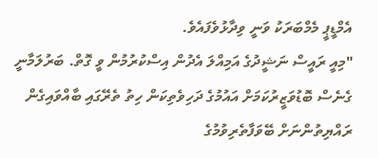އެމްޑީޕީ މެމްބަރަކު ވަނީ ވިދާޅުވެފައެވެ.
"މިއީ ރައީސް ނަޝީދުގެ އަމިއްލަ އެދުން އިސްކުރުމުން ވީ ގޮތް. ބަރުލަމާނީ ގެނެސް ބޮޑުވަޒީރުކަމަށް އައުމުގެ ދަހިވެތިކަން ހިތު ތެރޭގައި ބާއްވައިގެން ރައްޔިތުންނަށް ބޭވަފާތެރިވުމުގެ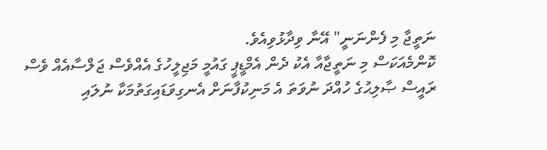ނަތީޖާ މި ފެންނަނީ" އޭނާ ވިދާޅުވިއެވެ.
ކޮންމެއަކަސް މި ނަތީޖާއާ އެކު ދެން އެމްޑީޕީ ގައުމީ މަޖިލީހުގެ އެއްވެސް ޖަލްސާއެއް ވެސް ރައީސް ޞާލިޙުގެ ހުއްދަ ނުވަތަ އެ މަނިކުފާނަށް އެނގިވަޑައިގަތުމަކާ ނުލައި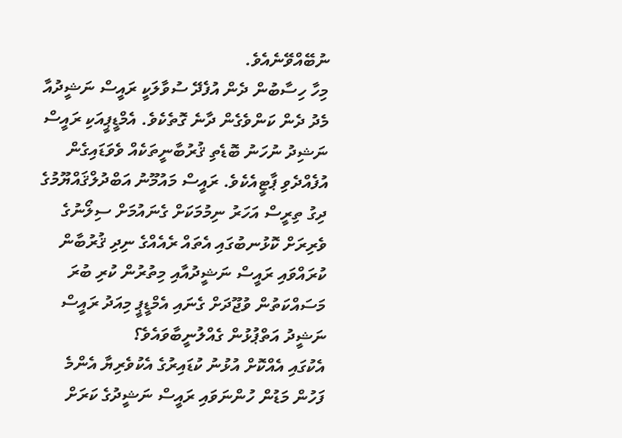ނުބޭއްވޭނެއެވެ.
މިހާ ހިސާބުން ދެން އުފެދޭ ސުވާލަކީ ރައީސް ނަޝީދުއާ މެދު ދެން ކަންވެގެން ދާނެ ގޮތެކެވެ. އެމްޑީޕީއަކި ރައީސް ނަޝިދު ނުހަނު ބޮޑެތި ޤުރުބާނީތަކެއް ވެވަޑައިގެން އުފެއްދެވި ޕާޓީއެކެވެ. ރައީސް މައުމޫނު އަބްދުލްޤައްޔޫމުގެ ދިގު ތިރީސް އަހަރު ނިމުމަކަށް ގެނައުމަށް ސިލޯނުގެ ވެރިރަށް ކޮޅުނބުގައި އެތައް ރެއެއްގެ ނިދި ޤުރުބާން ކުރައްވައި ރައީސް ނަޝީދުއާއި މިތުރުން ކުރި ބުރަ މަސައްކަތުން ވުޖޫދަށް ގެނައި އެމްޑީޕީ މިއަދު ރައީސް ނަޝީދު އަތްޕުޅުން ގެއްލުނީބާވައެވެ؟
އެކުގައި އެއްކޮށް އުޅުނު ކުޑައިރުގެ އެކުވެރިޔާ އެންމެ ފަހުން މަޑުން ހުންނަވައި ރައީސް ނަޝީދުގެ ކަރަށް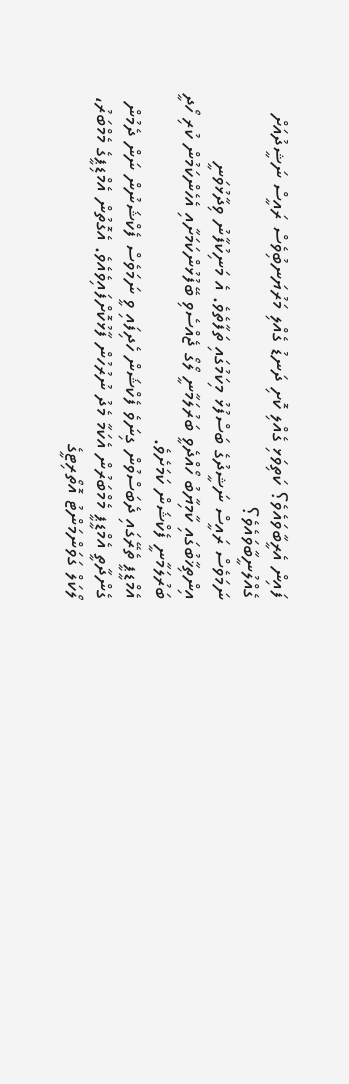ފައިން އެރީބާވައެވެ؟ ކަތިވަޅި ގެއްލި ކޮށި ދަނޑު ގެއްލި މަރުޔަނބުިވެސް ރައީސް ނަޝީދުއަށް ގެއްލުނީބާވައެވެ؟
ނަމަވެސް ރައީސް ނަޝީދުގެ ބަސްފުޅު މިކަމުގައި ތަފާތެވެ. އެ މަނިކުފާނު ވިދާޅުވަނީ އިންތިޚާބުގައި ކާމިޔާބު ހޯއްދެވީ ބަރުލަމާނީ ލޯގޯ ޖެއްސެވި ބޭފުޅުންކަމަށާއި އެހެންކަމުން ކުރި ހޯދީ ބަރުލަމާނީ ފެކްޝަން ކަމަށެވެ.
އެމްޑީޕީ ތެރޭގައި ދެބަސްވުން ގިނަވެ ފެކްޝަން ހެދިފައި ވީ ނަމަވެސް ފެކްޝަނުން ނަން ދެމުން ގެންދާތީ އެމްޑީޕީ މެމްބަރުން އެކަމާ މެދު ނުރުހުން ފާޅުކޮށްފައިވެއެވެ. އެގޮތުން އެމްޑިޕީގެ މެމްބަރު، ލޯކަލް ގަވަންމަންޓު އޮތޯރިޓީގެ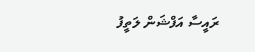ރައީސާ އަފްޝަން ލަތީފު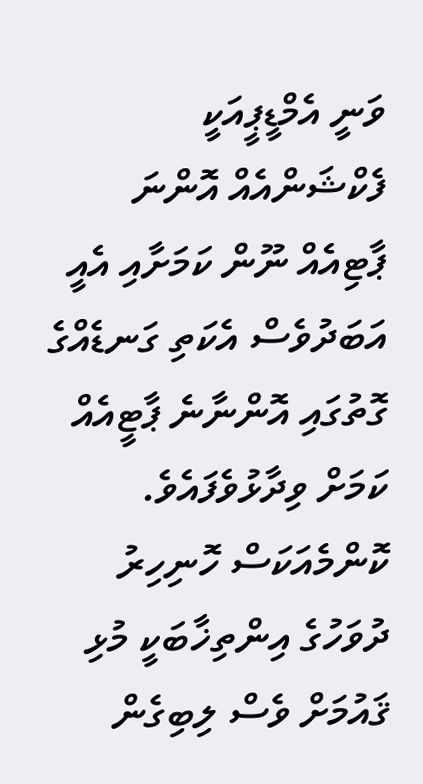ވަނީ އެމްޑީޕީއަކީ ފެކްޝަންއެއް އޮންނަ ޕާޓިއެއް ނޫން ކަމަށާއި އެއީ އަބަދުވެސް އެކަތި ގަނޑެއްގެ ގޮތުގައި އޮންނާނެ ޕާޓީއެއް ކަމަށް ވިދާޅުވެފައެވެ.
ކޮންމެއަކަސް ހޮނިހިރު ދުވަހުގެ އިންތިޚާބަކީ މުޅި ޤައުމަށް ވެސް ލިބިގެން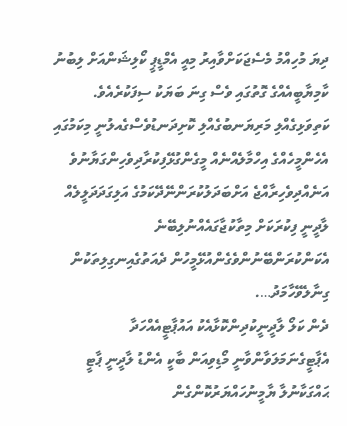ދިޔަ މުހިއްމު މެސެޖަކަށްވާއިރު މިއީ އެމްޑީޕީ ކޯލިޝަންއަށް ލިބުނު ކާމިޔާބީއެއްގެ ގޮތުގައި ވެސް ގިނަ ބަޔަކު ސިފަކުރެއެވެ.
ކަތިވަޅިގެއްލި މަރިޔަނބުގެއްލި ކޮށިދަނޑުވެސްގެއލުނީ މިކަމުގައި އެހެންމީހެއްގެ އިހްމާލެއްނެއް މީގެންގުޅޭފިކުރާދިވެހިންގަޔާނުވެ އަނެއްދިވެހިރާއްޖެ އަށްބަދަލުކުރަންނޭދޭކަމުގެ އަލިގަދަދަލީލެއް ލާދީނީ ފިކުރަކަށް މިތާކުޖާގައެއްނުލިބޭނެ އެކަންކުރަންބޭނުންވެގެންއުޅޭމީހުން ދެއަތުގެއިނގިލިތަކުން ގިނާލެވޭހާމަދު….
ދެން ކަލޯ ލާދީނީކުދިންކޮޅާއެކު އައުޕާޓީއެއްހަދާ އެޕާޓީގެނަމަލަވާންވާނީ މޯޑިވިއަން ބާކީ އެންޑު ލާދީނީ ޕާޓީ
ޙައްގަކާނުލާ ޔާމީނުހައްޔަރުކޮންގެން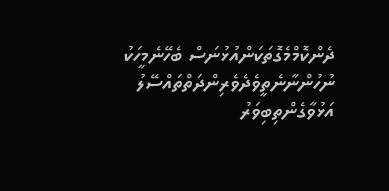ދެންކޮމްމެގޮތަކަންއުޅުނަސް ބެހޭނެމީހަކު ނުހުންނާނެތީވެދެވެރިންދަތްތައްސޭލު އަޅުވާގެންތިބިވަރު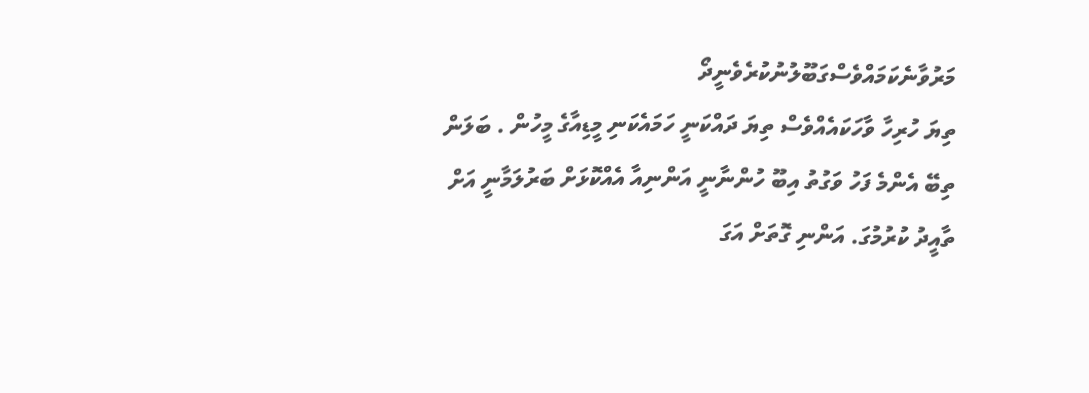މަރުވާނެކަމައްވެސްގަބޫލުނުކުރެވެނީދޯ
ތިޔަ ހުރިހާ ވާހަކައެއްވެސް ތިޔަ ދައްކަނީ ހަމައެކަނި މީޑިއާގެ މީހުން . ބަލަން ތިބޭ އެންމެ ފަހު ވަގުތު އިބޫ ހުންނާނީ އަންނިއާ އެއްކޮޅަށް ބަރުލަމާނީ އަށް ތާއީދު ކުރުމުގަ. އަންނި ގޮތަށް އަގަ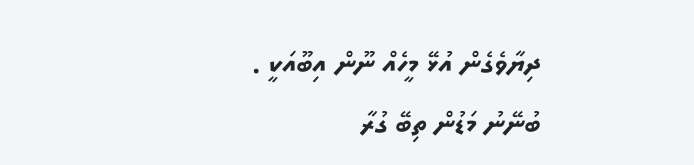ދިޔާވެގެން އުޅޭ މީހެއް ނޫން އިބޫއަކީ . ބުނޭނު މަޑުން ތިބޭ ގުރާ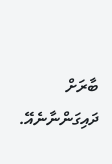ބާރަށް ދައިގަންނާނެއޭ.